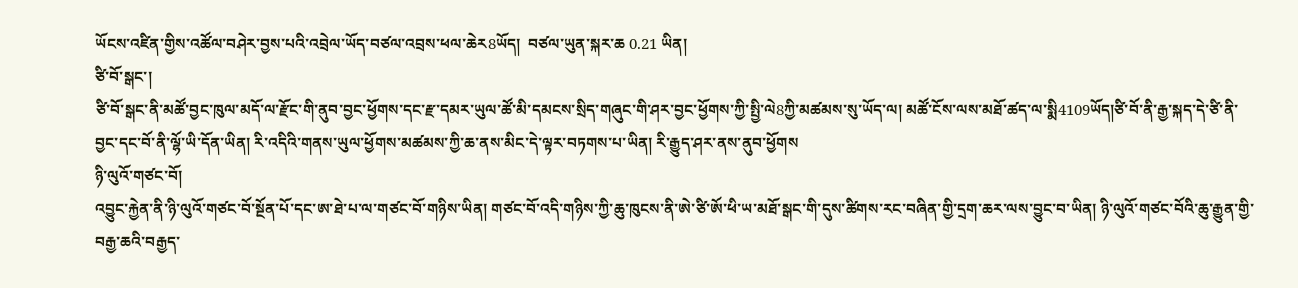ཡོངས་འཛིན་གྱིས་འཚོལ་བཤེར་བྱས་པའི་འབྲེལ་ཡོད་བཙལ་འབྲས་ཕལ་ཆེར8ཡོད།  བཙལ་ཡུན་སྐར་ཆ 0.21 ཡིན།
ཙི་བོ་སྒང་།
ཙི་བོ་སྒང་ནི་མཚོ་བྱང་ཁུལ་མདོ་ལ་རྫོང་གི་ནུབ་བྱང་ཕྱོགས་དང་རྫ་དམར་ཡུལ་ཚོ་མི་དམངས་སྲིད་གཞུང་གི་ཤར་བྱང་ཕྱོགས་ཀྱི་སྤྱི་ལེ8ཀྱི་མཚམས་སུ་ཡོད་ལ། མཚོ་ངོས་ལས་མཐོ་ཚད་ལ་སྨི4109ཡོད།ཙི་བོ་ནི་རྒྱ་སྐད་དེ་ཙི་ནི་བྱང་དང་བོ་ནི་ལྷོ་ཡི་དོན་ཡིན། རི་འདིའི་གནས་ཡུལ་ཕྱོགས་མཚམས་ཀྱི་ཆ་ནས་མིང་དེ་ལྟར་བཏགས་པ་ཡིན། རི་རྒྱུད་ཤར་ནས་ནུབ་ཕྱོགས
ཉི་ལུའོ་གཙང་བོ།
འབྱུང་རྐྱེན་ནི་ཉི་ལུའོ་གཙང་བོ་སྔོན་པོ་དང་ཨ་ཐེ་པ་ལ་གཙང་བོ་གཉིས་ཡིན། གཙང་བོ་འདི་གཉིས་ཀྱི་ཆུ་ཁུངས་ནི་ཨེ་ཙི་ཨོ་ཕི་ཡ་མཐོ་སྒང་གི་དུས་ཚིགས་རང་བཞིན་གྱི་དྲག་ཆར་ལས་བྱུང་བ་ཡིན། ཉི་ལུའོ་གཙང་བོའི་ཆུ་རྒྱུན་གྱི་བརྒྱ་ཆའི་བརྒྱད་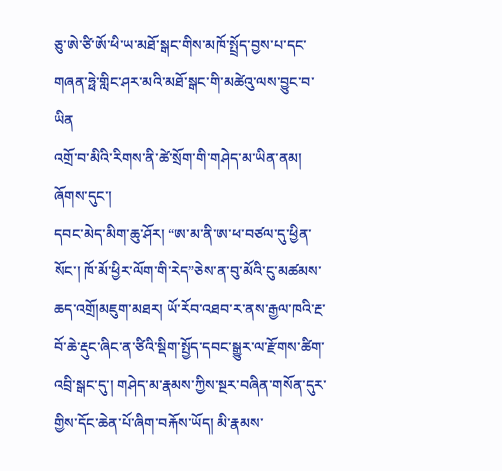ཅུ་ཨེ་ཙི་ཨོ་ཕི་ཡ་མཐོ་སྒང་གིས་མཁོ་སྤྲོད་བྱས་པ་དང་གཞན་ཧྥེ་གླིང་ཤར་མའི་མཐོ་སྒང་གི་མཚེའུ་ལས་བྱུང་བ་ཡིན
འགྲོ་བ་མིའི་རིགས་ནི་ཚེ་སྲོག་གི་གཤེད་མ་ཡིན་ནམ། ཞོགས་དུང་།
དབང་མེད་མིག་ཆུ་ཤོར། “ཨ་མ་ནི་ཨ་ཕ་བཙལ་དུ་ཕྱིན་སོང་། ཁོ་མོ་ཕྱིར་ལོག་གི་རེད”ཅེས་ན་བུ་མོའི་ངུ་མཚམས་ཆད་འགྲོ།མཇུག་མཐར། ཡོ་རོབ་འཐབ་ར་ནས་རྒྱལ་ཁའི་རྔ་བོ་ཆེ་རྡུང་ཞིང་ན་ཙིའི་སྡིག་སྤྱོད་དབང་སྒྱུར་ལ་རྫོགས་ཚིག་འབྲི་སྒང་དུ་། གཤེད་མ་རྣམས་ཀྱིས་སྔར་བཞིན་གསོན་དུར་གྱིས་དོང་ཆེན་པོ་ཞིག་བརྐོས་ཡོད། མི་རྣམས་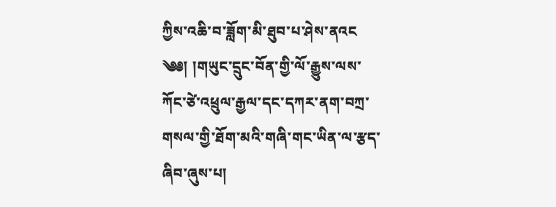ཀྱིས་འཆི་བ་ཟློག་མི་ཐུབ་པ་ཤེས་ནའང
༄༅། །གཡུང་དྲུང་བོན་གྱི་ལོ་རྒྱུས་ལས་ཀོང་ཙེ་འཕྲུལ་རྒྱལ་དང་དཀར་ནག་བཀྲ་གསལ་གྱི་ཐོག་མའི་གཞི་གང་ཡིན་ལ་རྩད་ཞིབ་ཞུས་པ།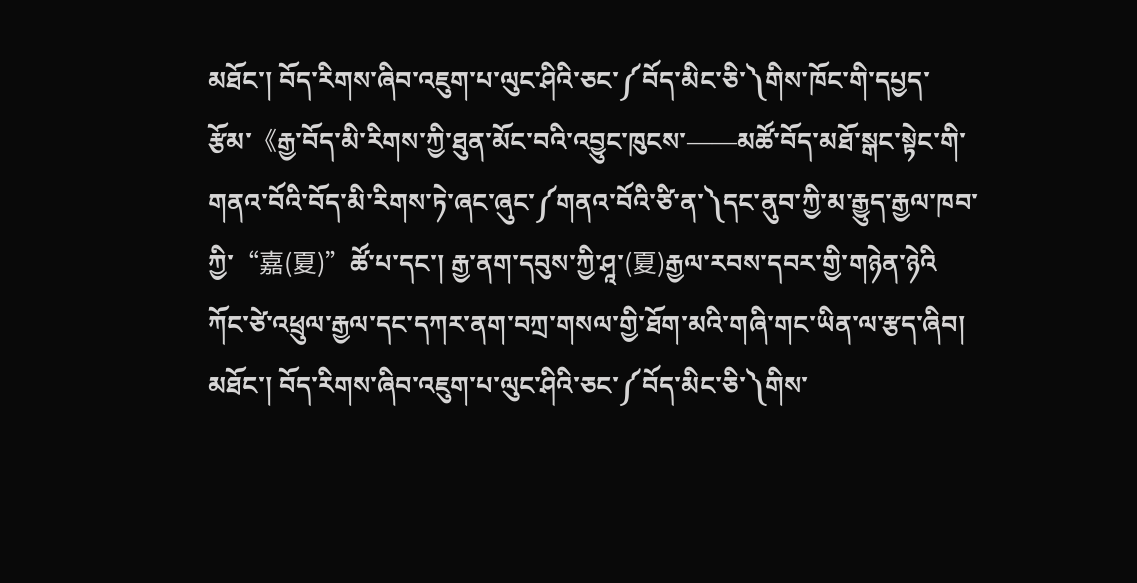མཐོང་། བོད་རིགས་ཞིབ་འཇུག་པ་ལུང་ཤིའི་ཅང་༼བོད་མིང་ཅི་༽གིས་ཁོང་གི་དཔྱད་རྩོམ་《རྒྱ་བོད་མི་རིགས་ཀྱི་ཐུན་མོང་བའི་འབྱུང་ཁུངས་——མཚོ་བོད་མཐོ་སྒང་སྟེང་གི་གནའ་བོའི་བོད་མི་རིགས་ཏེ་ཞང་ཞུང་༼གནའ་བོའི་ཙི་ན་༽དང་ནུབ་ཀྱི་མ་རྒྱུད་རྒྱལ་ཁབ་ཀྱི་“嘉(夏)”ཚོ་པ་དང་། རྒྱ་ནག་དབུས་ཀྱི་ཤཱ་(夏)རྒྱལ་རབས་དབར་གྱི་གཉེན་ཉེའི
ཀོང་ཙེ་འཕྲུལ་རྒྱལ་དང་དཀར་ནག་བཀྲ་གསལ་གྱི་ཐོག་མའི་གཞི་གང་ཡིན་ལ་རྩད་ཞིབ།
མཐོང་། བོད་རིགས་ཞིབ་འཇུག་པ་ལུང་ཤིའི་ཅང་༼བོད་མིང་ཅི་༽གིས་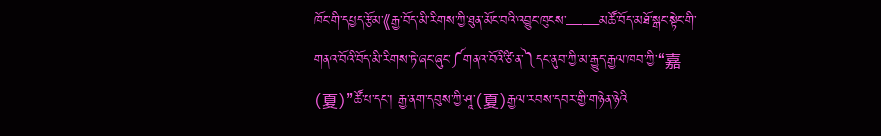ཁོང་གི་དཔྱད་རྩོམ་《རྒྱ་བོད་མི་རིགས་ཀྱི་ཐུན་མོང་བའི་འབྱུང་ཁུངས་——མཚོ་བོད་མཐོ་སྒང་སྟེང་གི་གནའ་བོའི་བོད་མི་རིགས་ཏེ་ཞང་ཞུང་༼གནའ་བོའི་ཙི་ན་༽དང་ནུབ་ཀྱི་མ་རྒྱུད་རྒྱལ་ཁབ་ཀྱི་“嘉(夏)”ཚོ་པ་དང་། རྒྱ་ནག་དབུས་ཀྱི་ཤཱ་(夏)རྒྱལ་རབས་དབར་གྱི་གཉེན་ཉེའི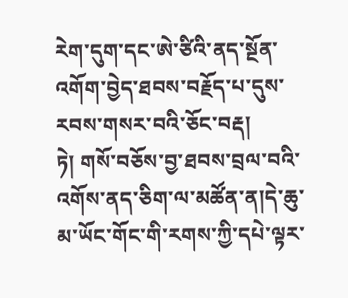རེག་དུག་དང་ཨེ་ཙིའི་ནད་སྔོན་འགོག་བྱེད་ཐབས་བརྗོད་པ་དུས་རབས་གསར་བའི་ཅོང་བརྡ།
ཏེ། གསོ་བཅོས་བྱ་ཐབས་བྲལ་བའི་འགོས་ནད་ཅིག་ལ་མཚོན་ན།དེ་ཆུ་མ་ཡོང་གོང་གི་རགས་ཀྱི་དཔེ་ལྟར་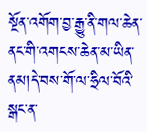སྔོན་འགོག་བྱ་རྒྱུ་ནི་གལ་ཆེན་ནང་གི་འགངས་ཆེན་མ་ཡིན་ནམ།དེ་བས་གོ་ལ་ཧྲིལ་བོའི་སྒང་ན་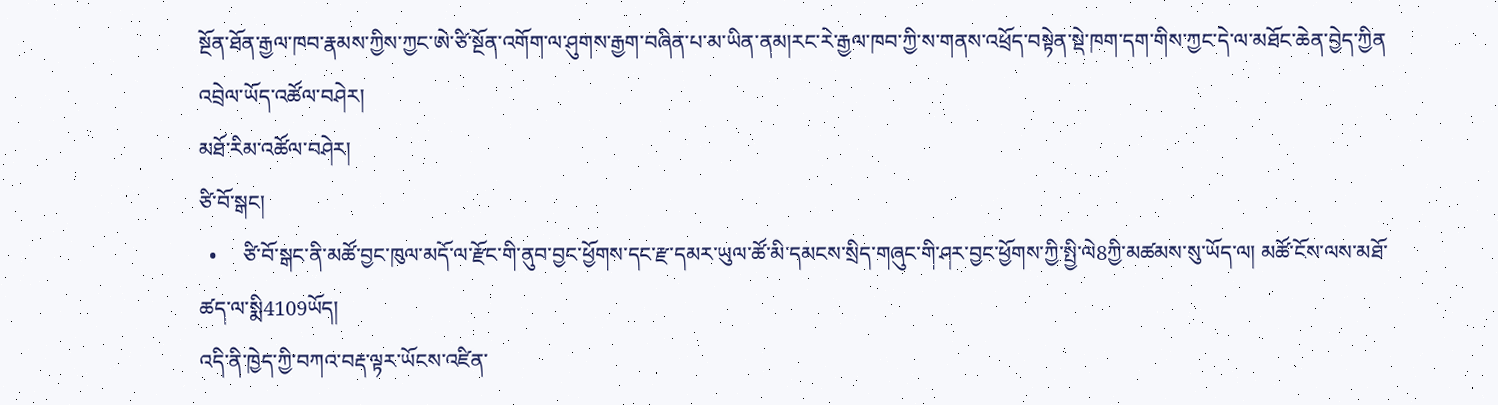སྔོན་ཐོན་རྒྱལ་ཁབ་རྣམས་ཀྱིས་ཀྱང་ཨེ་ཙི་སྔོན་འགོག་ལ་ཤུགས་རྒྱག་བཞིན་པ་མ་ཡིན་ནམ།རང་རེ་རྒྱལ་ཁབ་ཀྱི་ས་གནས་འཕྲོད་བསྟེན་སྡེ་ཁག་དག་གིས་ཀྱང་དེ་ལ་མཐོང་ཆེན་བྱེད་ཀྱིན
འབྲེལ་ཡོད་འཚོལ་བཤེར།
མཐོ་རིམ་འཚོལ་བཤེར།
ཙི་བོ་སྒང།
  •     ཙི་བོ་སྒང་ནི་མཚོ་བྱང་ཁུལ་མདོ་ལ་རྫོང་གི་ནུབ་བྱང་ཕྱོགས་དང་རྫ་དམར་ཡུལ་ཚོ་མི་དམངས་སྲིད་གཞུང་གི་ཤར་བྱང་ཕྱོགས་ཀྱི་སྤྱི་ལེ8ཀྱི་མཚམས་སུ་ཡོད་ལ། མཚོ་ངོས་ལས་མཐོ་ཚད་ལ་སྨི4109ཡོད།
འདི་ནི་ཁྱེད་ཀྱི་བཀའ་བརྡ་ལྟར་ཡོངས་འཛིན་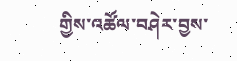གྱིས་འཚོལ་བཤེར་བྱས་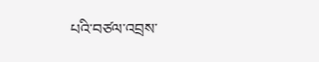པའི་བཙལ་འབྲས་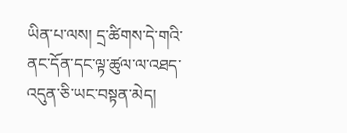ཡིན་པ་ལས། དྲ་ཚིགས་དེ་གའི་ནང་དོན་དང་ལྟ་ཚུལ་ལ་འཐད་འདུན་ཅི་ཡང་བསྟན་མེད།